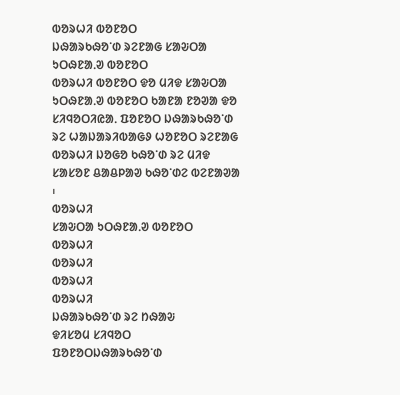ᱵᱚᱨᱦᱤ ᱵᱚᱱᱚᱛ
ᱡᱷᱟᱨᱠᱷᱚᱸᱰ ᱨᱮᱱᱟᱜ ᱥᱟᱶᱛᱟ ᱩᱛᱷᱱᱟᱹᱣ ᱵᱚᱱᱚᱛ
ᱵᱚᱨᱦᱤ ᱵᱚᱱᱚᱛ ᱫᱚ ᱢᱤᱫ ᱥᱟᱶᱛᱟ ᱩᱛᱷᱱᱟᱹᱣ ᱵᱚᱱᱚᱛ ᱠᱟᱱᱟ ᱱᱚᱣᱟ ᱫᱚ ᱥᱤᱧᱚᱛᱤᱭᱟᱹ ᱯᱚᱱᱚᱛ ᱡᱷᱟᱨᱠᱷᱚᱸᱰ ᱨᱮ ᱦᱟᱡᱟᱨᱤᱵᱟᱜᱽ ᱦᱚᱱᱚᱛ ᱨᱮᱱᱟᱜ ᱵᱚᱨᱦᱤ ᱡᱚᱜᱚ ᱠᱷᱚᱸᱰ ᱨᱮ ᱢᱤᱫ ᱥᱟᱥᱚᱱ ᱪᱟᱪᱞᱟᱣ ᱠᱷᱚᱸᱰᱮ ᱵᱮᱱᱟᱣᱟ ᱾
ᱵᱚᱨᱦᱤ
ᱥᱟᱶᱛᱟ ᱩᱛᱷᱱᱟᱹᱣ ᱵᱚᱱᱚᱛ
ᱵᱚᱨᱦᱤ
ᱵᱚᱨᱦᱤ
ᱵᱚᱨᱦᱤ
ᱵᱚᱨᱦᱤ
ᱡᱷᱟᱨᱠᱷᱚᱸᱰ ᱨᱮ ᱴᱷᱟᱶ
ᱫᱤᱥᱚᱢ ᱥᱤᱧᱚᱛ
ᱯᱚᱱᱚᱛᱡᱷᱟᱨᱠᱷᱚᱸᱰ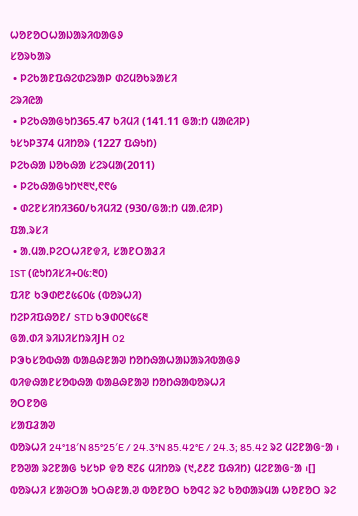ᱦᱚᱱᱚᱛᱦᱟᱡᱟᱨᱤᱵᱟᱜᱽ
ᱥᱚᱨᱠᱟᱨ
 • ᱞᱮᱠᱟᱱᱯᱷᱮᱰᱮᱨᱟᱞ ᱰᱮᱢᱚᱠᱨᱟᱥᱤ
ᱮᱨᱤᱭᱟ
 • ᱞᱮᱠᱷᱟᱜᱩᱴ365.47 ᱠᱤᱢᱤ (141.11 ᱜᱟᱺᱴ ᱢᱟᱭᱤᱞ)
ᱩᱥᱩᱞ374 ᱢᱤᱴᱚᱨ (1227 ᱯᱷᱩᱴ)
ᱞᱮᱠᱷᱟ ᱡᱚᱠᱷᱟ ᱥᱮᱨᱢᱟ(2011)
 • ᱞᱮᱠᱷᱟᱜᱩᱴ᱑᱓᱑,᱖᱖᱙
 • ᱰᱮᱱᱥᱤᱴᱤ360/ᱠᱤᱢᱤ2 (930/ᱜᱟᱺᱴ ᱢᱟᱹᱭᱤᱞ)
ᱯᱟᱹᱨᱥᱤ
 • ᱟᱹᱢᱟᱹᱞᱮᱛᱦᱤᱱᱫᱤ, ᱥᱟᱱᱛᱟᱲᱤ
IST (ᱭᱩᱴᱤᱥᱤ+᱐᱕:᱓᱐)
ᱯᱤᱱ ᱠᱳᱰ᱘᱒᱕᱔᱐᱕ (ᱵᱚᱨᱦᱤ)
ᱴᱮᱞᱤᱯᱷᱚᱱ/ STD ᱠᱳᱰ᱐᱖᱕᱔᱓
ᱜᱟᱹᱰᱤ ᱨᱤᱡᱤᱥᱴᱨᱤJH 02
ᱞᱳᱠᱥᱚᱵᱷᱟ ᱵᱟᱪᱷᱱᱟᱣ ᱴᱚᱴᱷᱟᱦᱟᱡᱟᱨᱤᱵᱟᱜᱽ
ᱵᱤᱫᱷᱟᱱᱥᱚᱵᱷᱟ ᱵᱟᱪᱷᱱᱟᱣ ᱴᱚᱴᱷᱟᱵᱚᱨᱦᱤ
ᱚᱛᱱᱚᱜ
ᱥᱟᱯᱲᱟᱣ
ᱵᱚᱨᱦᱤ 24°18′N 85°25′E / 24.3°N 85.42°E / 24.3; 85.42 ᱨᱮ ᱢᱮᱱᱟᱜᱼᱟ ᱾ ᱱᱚᱣᱟ ᱨᱮᱱᱟᱜ ᱩᱥᱩᱞ ᱫᱚ ᱓᱗᱔ ᱢᱤᱴᱚᱨ (᱑,᱒᱒᱗ ᱯᱷᱤᱴ) ᱢᱮᱱᱟᱜᱼᱟ ᱾[]
ᱵᱚᱨᱦᱤ ᱥᱟᱶᱛᱟ ᱩᱛᱷᱱᱟᱹᱣ ᱵᱚᱱᱚᱛ ᱠᱚᱧᱮ ᱨᱮ ᱠᱚᱰᱟᱨᱢᱟ ᱦᱚᱱᱚᱛ ᱨᱮ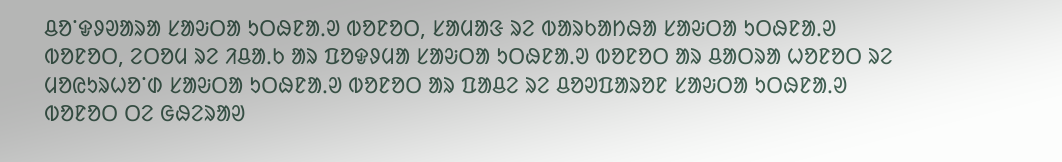ᱪᱚᱸᱫᱽᱣᱟᱨᱟ ᱥᱟᱶᱛᱟ ᱩᱛᱷᱱᱟᱹᱣ ᱵᱚᱱᱚᱛ, ᱥᱟᱢᱟᱝ ᱨᱮ ᱵᱟᱨᱠᱟᱴᱷᱟ ᱥᱟᱶᱛᱟ ᱩᱛᱷᱱᱟᱹᱣ ᱵᱚᱱᱚᱛ, ᱮᱛᱚᱢ ᱨᱮ ᱤᱪᱟᱹᱠ ᱟᱨ ᱯᱚᱫᱽᱢᱟ ᱥᱟᱶᱛᱟ ᱩᱛᱷᱱᱟᱹᱣ ᱵᱚᱱᱚᱛ ᱟᱨ ᱪᱟᱛᱨᱟ ᱦᱚᱱᱚᱛ ᱨᱮ ᱢᱚᱭᱩᱨᱦᱚᱸᱰ ᱥᱟᱶᱛᱟ ᱩᱛᱷᱱᱟᱹᱣ ᱵᱚᱱᱚᱛ ᱟᱨ ᱯᱟᱪᱮ ᱨᱮ ᱪᱚᱣᱯᱟᱨᱚᱱ ᱥᱟᱶᱛᱟ ᱩᱛᱷᱱᱟᱹᱣ ᱵᱚᱱᱚᱛ ᱛᱮ ᱜᱷᱮᱨᱟᱣ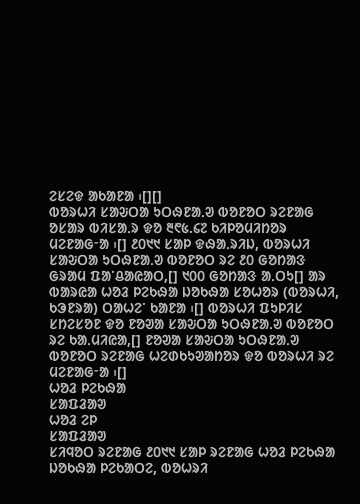ᱮᱥᱮᱫ ᱟᱠᱟᱱᱟ ᱾[][]
ᱵᱚᱨᱦᱤ ᱥᱟᱶᱛᱟ ᱩᱛᱷᱱᱟᱹᱣ ᱵᱚᱱᱚᱛ ᱨᱮᱱᱟᱜ ᱚᱥᱟᱨ ᱵᱤᱥᱟᱹᱨ ᱫᱚ ᱓᱖᱕.᱔᱗ ᱠᱤᱞᱚᱢᱤᱴᱚᱨ ᱢᱮᱱᱟᱜᱼᱟ ᱾[] ᱒᱐᱑᱑ ᱥᱟᱞ ᱫᱷᱟᱹᱨᱤᱡ, ᱵᱚᱨᱦᱤ ᱥᱟᱶᱛᱟ ᱩᱛᱷᱱᱟᱹᱣ ᱵᱚᱱᱚᱛ ᱨᱮ ᱒᱐ ᱜᱚᱴᱟᱝ ᱜᱨᱟᱢ ᱯᱟᱸᱪᱟᱭᱟᱛ,[] ᱑᱐᱐ ᱜᱚᱴᱟᱝ ᱟᱹᱛᱩ[] ᱟᱨ ᱵᱟᱨᱭᱟ ᱦᱚᱲ ᱞᱮᱠᱷᱟ ᱡᱚᱠᱷᱟ ᱥᱚᱦᱚᱨ (ᱵᱚᱨᱦᱤ, ᱠᱳᱱᱨᱟ) ᱛᱟᱦᱮᱸ ᱠᱟᱱᱟ ᱾[] ᱵᱚᱨᱦᱤ ᱯᱩᱞᱤᱥ ᱥᱴᱮᱥᱚᱱ ᱫᱚ ᱱᱚᱣᱟ ᱥᱟᱶᱛᱟ ᱩᱛᱷᱱᱟᱹᱣ ᱵᱚᱱᱚᱛ ᱨᱮ ᱠᱟᱹᱢᱤᱭᱟ,[] ᱱᱚᱣᱟ ᱥᱟᱶᱛᱟ ᱩᱛᱷᱱᱟᱹᱣ ᱵᱚᱱᱚᱛ ᱨᱮᱱᱟᱜ ᱦᱮᱰᱠᱩᱣᱟᱴᱚᱨ ᱫᱚ ᱵᱚᱨᱦᱤ ᱨᱮ ᱢᱮᱱᱟᱜᱼᱟ ᱾[]
ᱦᱚᱲ ᱞᱮᱠᱷᱟ
ᱥᱟᱯᱲᱟᱣ
ᱦᱚᱲ ᱮᱞ
ᱥᱟᱯᱲᱟᱣ
ᱥᱤᱧᱚᱛ ᱨᱮᱱᱟᱜ ᱒᱐᱑᱑ ᱥᱟᱞ ᱨᱮᱱᱟᱜ ᱦᱚᱲ ᱞᱮᱠᱷᱟ ᱡᱚᱠᱷᱟ ᱞᱮᱠᱟᱛᱮ, ᱵᱚᱦᱨᱤ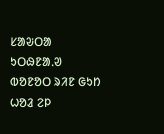ᱥᱟᱶᱛᱟ ᱩᱛᱷᱱᱟᱹᱣ ᱵᱚᱱᱚᱛ ᱨᱤᱱ ᱜᱩᱴ ᱦᱚᱲ ᱮᱞ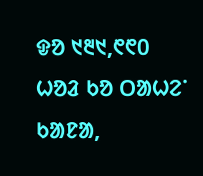ᱫᱚ ᱑᱓᱑,᱖᱖᱐ ᱦᱚᱲ ᱠᱚ ᱛᱟᱦᱮᱸ ᱠᱟᱱᱟ,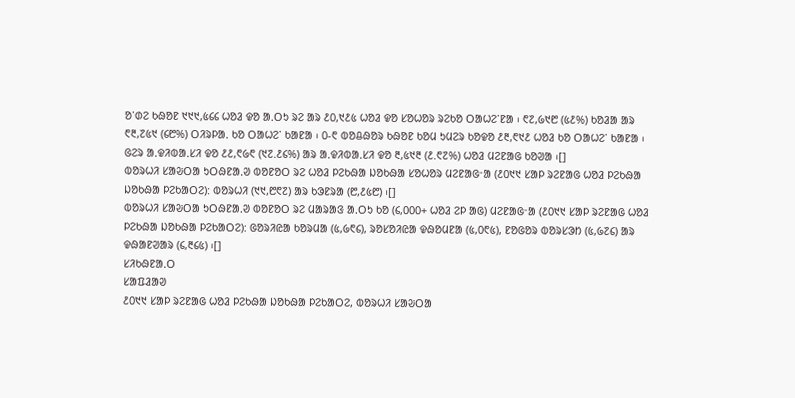ᱚᱸᱰᱮ ᱠᱷᱚᱱ ᱑᱑᱑,᱕᱔᱔ ᱦᱚᱲ ᱫᱚ ᱟᱹᱛᱩ ᱨᱮ ᱟᱨ ᱒᱐,᱑᱒᱕ ᱦᱚᱲ ᱫᱚ ᱥᱚᱦᱚᱨ ᱨᱮᱠᱚ ᱛᱟᱦᱮᱸᱱᱟ ᱾ ᱖᱗,᱙᱑᱘ (᱕᱒%) ᱠᱚᱲᱟ ᱟᱨ ᱖᱓,᱗᱕᱑ (᱔᱘%) ᱛᱤᱨᱞᱟᱹ ᱠᱚ ᱛᱟᱦᱮᱸ ᱠᱟᱱᱟ ᱾ ᱐-᱖ ᱵᱚᱪᱷᱚᱨ ᱠᱷᱚᱱ ᱠᱚᱢ ᱩᱢᱮᱨ ᱠᱚᱫᱚ ᱒᱓,᱖᱑᱒ ᱦᱚᱲ ᱠᱚ ᱛᱟᱦᱮᱸ ᱠᱟᱱᱟ ᱾ ᱜᱮᱨ ᱟᱹᱫᱤᱵᱟᱹᱥᱤ ᱫᱚ ᱒᱒,᱖᱙᱖ (᱑᱗.᱒᱔%) ᱟᱨ ᱟᱹᱫᱤᱵᱟᱹᱥᱤ ᱫᱚ ᱓,᱕᱑᱓ (᱒.᱖᱗%) ᱦᱚᱲ ᱢᱮᱱᱟᱜ ᱠᱚᱣᱟ ᱾[]
ᱵᱚᱨᱦᱤ ᱥᱟᱶᱛᱟ ᱩᱛᱷᱱᱟᱹᱣ ᱵᱚᱱᱚᱛ ᱨᱮ ᱦᱚᱲ ᱞᱮᱠᱷᱟ ᱡᱚᱠᱷᱟ ᱥᱚᱦᱚᱨ ᱢᱮᱱᱟᱜᱼᱟ (᱒᱐᱑᱑ ᱥᱟᱞ ᱨᱮᱱᱟᱜ ᱦᱚᱲ ᱞᱮᱠᱷᱟ ᱡᱚᱠᱷᱟ ᱞᱮᱠᱟᱛᱮ): ᱵᱚᱨᱦᱤ (᱑᱑,᱘᱖᱗) ᱟᱨ ᱠᱳᱱᱨᱟ (᱘,᱒᱕᱘) ᱾[]
ᱵᱚᱨᱦᱤ ᱥᱟᱶᱛᱟ ᱩᱛᱷᱱᱟᱹᱣ ᱵᱚᱱᱚᱛ ᱨᱮ ᱢᱟᱨᱟᱝ ᱟᱹᱛᱩ ᱠᱚ (᱔,᱐᱐᱐+ ᱦᱚᱲ ᱮᱞ ᱟᱜ) ᱢᱮᱱᱟᱜᱼᱟ (᱒᱐᱑᱑ ᱥᱟᱞ ᱨᱮᱱᱟᱜ ᱦᱚᱲ ᱞᱮᱠᱷᱟ ᱡᱚᱠᱷᱟ ᱞᱮᱠᱟᱛᱮ): ᱜᱚᱨᱤᱭᱟ ᱠᱚᱨᱢᱟ (᱕,᱙᱖᱔), ᱨᱚᱥᱚᱤᱭᱟ ᱫᱷᱚᱢᱱᱟ (᱕,᱐᱖᱕), ᱱᱚᱜᱚᱨ ᱵᱚᱨᱥᱳᱴ (᱕,᱙᱗᱔) ᱟᱨ ᱫᱷᱟᱱᱣᱟᱨ (᱔,᱓᱔᱕) ᱾[]
ᱥᱤᱠᱷᱱᱟᱹᱛ
ᱥᱟᱯᱲᱟᱣ
᱒᱐᱑᱑ ᱥᱟᱞ ᱨᱮᱱᱟᱜ ᱦᱚᱲ ᱞᱮᱠᱷᱟ ᱡᱚᱠᱷᱟ ᱞᱮᱠᱟᱛᱮ, ᱵᱚᱨᱦᱤ ᱥᱟᱶᱛᱟ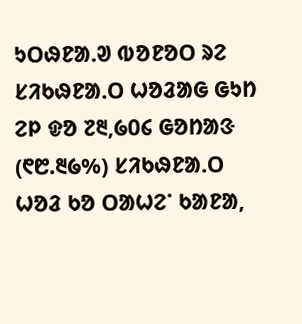ᱩᱛᱷᱱᱟᱹᱣ ᱵᱚᱱᱚᱛ ᱨᱮ ᱥᱤᱠᱷᱱᱟᱹᱛ ᱦᱚᱲᱟᱜ ᱜᱩᱴ ᱮᱞ ᱫᱚ ᱗᱓,᱙᱐᱔ ᱜᱚᱴᱟᱝ (᱖᱘.᱓᱙%) ᱥᱤᱠᱷᱱᱟᱹᱛ ᱦᱚᱲ ᱠᱚ ᱛᱟᱦᱮᱸ ᱠᱟᱱᱟ,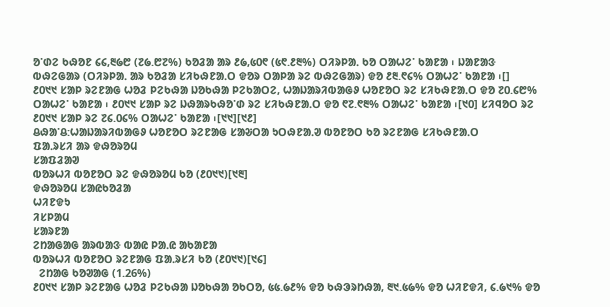ᱚᱸᱰᱮ ᱠᱷᱚᱱ ᱔᱔,᱓᱙᱘ (᱗᱙.᱘᱗%) ᱠᱚᱲᱟ ᱟᱨ ᱒᱙,᱕᱐᱖ (᱕᱖.᱒᱓%) ᱛᱤᱨᱞᱟᱹ ᱠᱚ ᱛᱟᱦᱮᱸ ᱠᱟᱱᱟ ᱾ ᱡᱟᱱᱟᱝ ᱵᱷᱮᱜᱟᱨ (ᱛᱤᱨᱞᱟᱹ ᱟᱨ ᱠᱚᱲᱟ ᱥᱤᱠᱷᱱᱟᱹᱛ ᱫᱚᱨ ᱛᱟᱞᱟ ᱨᱮ ᱵᱷᱮᱜᱟᱨ) ᱫᱚ ᱒᱓.᱖᱔% ᱛᱟᱦᱮᱸ ᱠᱟᱱᱟ ᱾[]
᱒᱐᱑᱑ ᱥᱟᱞ ᱨᱮᱱᱟᱜ ᱦᱚᱲ ᱞᱮᱠᱷᱟ ᱡᱚᱠᱷᱟ ᱞᱮᱠᱟᱛᱮ, ᱦᱟᱡᱟᱨᱤᱵᱟᱜᱽ ᱦᱚᱱᱚᱛ ᱨᱮ ᱥᱤᱠᱷᱱᱟᱹᱛ ᱫᱚ ᱗᱐.᱔᱘% ᱛᱟᱦᱮᱸ ᱠᱟᱱᱟ ᱾ ᱒᱐᱑᱑ ᱥᱟᱞ ᱨᱮ ᱡᱷᱟᱨᱠᱷᱚᱸᱰ ᱨᱮ ᱥᱤᱠᱷᱱᱟᱹᱛ ᱫᱚ ᱖᱗.᱖᱓% ᱛᱟᱦᱮᱸ ᱠᱟᱱᱟ ᱾[᱑᱐] ᱥᱤᱧᱚᱛ ᱨᱮ ᱒᱐᱑᱑ ᱥᱟᱞ ᱨᱮ ᱗᱔.᱐᱔% ᱛᱟᱦᱮᱸ ᱠᱟᱱᱟ ᱾[᱑᱑][᱑᱒]
ᱪᱷᱟᱸᱪ:ᱦᱟᱡᱟᱨᱤᱵᱟᱜᱽ ᱦᱚᱱᱚᱛ ᱨᱮᱱᱟᱜ ᱥᱟᱶᱛᱟ ᱩᱛᱷᱱᱟᱹᱣ ᱵᱚᱱᱚᱛ ᱠᱚ ᱨᱮᱱᱟᱜ ᱥᱤᱠᱷᱱᱟᱹᱛ
ᱯᱟᱹᱨᱥᱤ ᱟᱨ ᱫᱷᱚᱨᱚᱢ
ᱥᱟᱯᱲᱟᱣ
ᱵᱚᱨᱦᱤ ᱵᱚᱱᱚᱛ ᱨᱮ ᱫᱷᱚᱨᱚᱢ ᱠᱚ (᱒᱐᱑᱑)[᱑᱓]
ᱫᱷᱚᱨᱚᱢ ᱥᱟᱭᱠᱚᱲᱟ
ᱦᱤᱱᱫᱩ
ᱤᱥᱞᱟᱢ
ᱥᱟᱨᱱᱟ
ᱮᱴᱟᱜᱟᱜ ᱟᱨᱵᱟᱝ ᱵᱟᱭ ᱞᱟᱹᱭ ᱟᱠᱟᱱᱟ
ᱵᱚᱨᱦᱤ ᱵᱚᱱᱚᱛ ᱨᱮᱱᱟᱜ ᱯᱟᱹᱨᱥᱤ ᱠᱚ (᱒᱐᱑᱑)[᱑᱔]
  ᱮᱴᱟᱜ ᱠᱚᱣᱟᱜ (1.26%)
᱒᱐᱑᱑ ᱥᱟᱞ ᱨᱮᱱᱟᱜ ᱦᱚᱲ ᱞᱮᱠᱷᱟ ᱡᱚᱠᱷᱟ ᱚᱠᱛᱚ, ᱕᱕.᱙᱒% ᱫᱚ ᱠᱷᱳᱨᱴᱷᱟ, ᱓᱑.᱕᱙% ᱫᱚ ᱦᱤᱱᱫᱤ, ᱔.᱙᱑% ᱫᱚ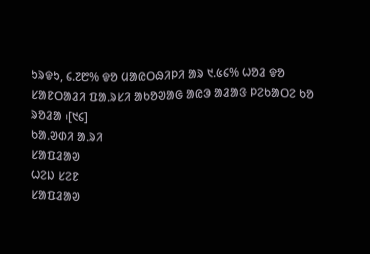ᱩᱨᱫᱩ, ᱔.᱗᱘% ᱫᱚ ᱢᱟᱭᱛᱷᱤᱞᱤ ᱟᱨ ᱑.᱕᱔% ᱦᱚᱲ ᱫᱚ ᱥᱟᱱᱛᱟᱲᱤ ᱯᱟᱹᱨᱥᱤ ᱟᱠᱚᱣᱟᱜ ᱟᱭᱳ ᱟᱲᱟᱝ ᱞᱮᱠᱟᱛᱮ ᱠᱚ ᱨᱚᱲᱟ ᱾[᱑᱔]
ᱠᱟᱹᱣᱰᱤ ᱟᱹᱨᱤ
ᱥᱟᱯᱲᱟᱣ
ᱦᱮᱡ ᱥᱮᱱ
ᱥᱟᱯᱲᱟᱣ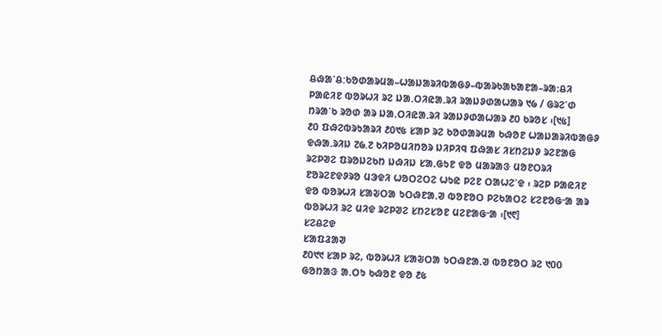ᱪᱷᱟᱸᱪ:ᱠᱚᱰᱟᱨᱢᱟ–ᱦᱟᱡᱟᱨᱤᱵᱟᱜᱽ–ᱵᱟᱨᱠᱟᱠᱟᱱᱟ–ᱨᱟᱺᱪᱤ ᱞᱟᱭᱤᱱ ᱵᱚᱨᱦᱤ ᱨᱮ ᱡᱟᱹᱛᱤᱭᱟᱹᱨᱤ ᱨᱟᱡᱽᱰᱟᱦᱟᱨ ᱑᱙ / ᱜᱨᱮᱸᱰ ᱴᱨᱟᱸᱠ ᱨᱚᱰ ᱟᱨ ᱡᱟᱹᱛᱤᱭᱟᱹᱨᱤ ᱨᱟᱡᱽᱰᱟᱦᱟᱨ ᱒᱐ ᱠᱨᱚᱥ ᱾[᱑᱕]
᱒᱐ ᱯᱷᱮᱵᱨᱩᱟᱨᱤ ᱒᱐᱑᱕ ᱥᱟᱞ ᱨᱮ ᱠᱚᱰᱟᱨᱢᱟ ᱠᱷᱚᱱ ᱦᱟᱡᱟᱨᱤᱵᱟᱜᱽ ᱫᱷᱟᱹᱨᱤᱡ ᱗᱙.᱗ ᱠᱤᱞᱚᱢᱤᱴᱚᱨ ᱡᱤᱞᱤᱧ ᱯᱷᱟᱥ ᱤᱥᱴᱮᱡᱽ ᱨᱮᱱᱟᱜ ᱨᱮᱞᱣᱮ ᱯᱨᱚᱡᱮᱠᱴ ᱡᱷᱤᱡ ᱥᱟᱹᱜᱩᱱ ᱫᱚ ᱢᱟᱨᱟᱝ ᱢᱚᱱᱛᱨᱤ ᱱᱚᱨᱮᱱᱫᱽᱨᱚ ᱢᱳᱫᱤ ᱦᱚᱛᱮᱛᱮ ᱦᱩᱭ ᱞᱮᱱ ᱛᱟᱦᱮᱸᱫ ᱾ ᱨᱮᱞ ᱞᱟᱭᱤᱱ ᱫᱚ ᱵᱚᱨᱦᱤ ᱥᱟᱶᱛᱟ ᱩᱛᱷᱱᱟᱹᱣ ᱵᱚᱱᱚᱛ ᱞᱮᱠᱟᱛᱮ ᱥᱮᱱᱚᱜᱼᱟ ᱟᱨ ᱵᱚᱨᱦᱤ ᱨᱮ ᱢᱤᱫ ᱨᱮᱞᱣᱮ ᱥᱴᱮᱥᱚᱱ ᱢᱮᱱᱟᱜᱼᱟ ᱾[᱑᱖]
ᱥᱮᱪᱮᱫ
ᱥᱟᱯᱲᱟᱣ
᱒᱐᱑᱑ ᱥᱟᱞ ᱨᱮ, ᱵᱚᱨᱦᱤ ᱥᱟᱶᱛᱟ ᱩᱛᱷᱱᱟᱹᱣ ᱵᱚᱱᱚᱛ ᱨᱮ ᱑᱐᱐ ᱜᱚᱴᱟᱝ ᱟᱹᱛᱩ ᱠᱷᱚᱱ ᱫᱚ ᱒᱕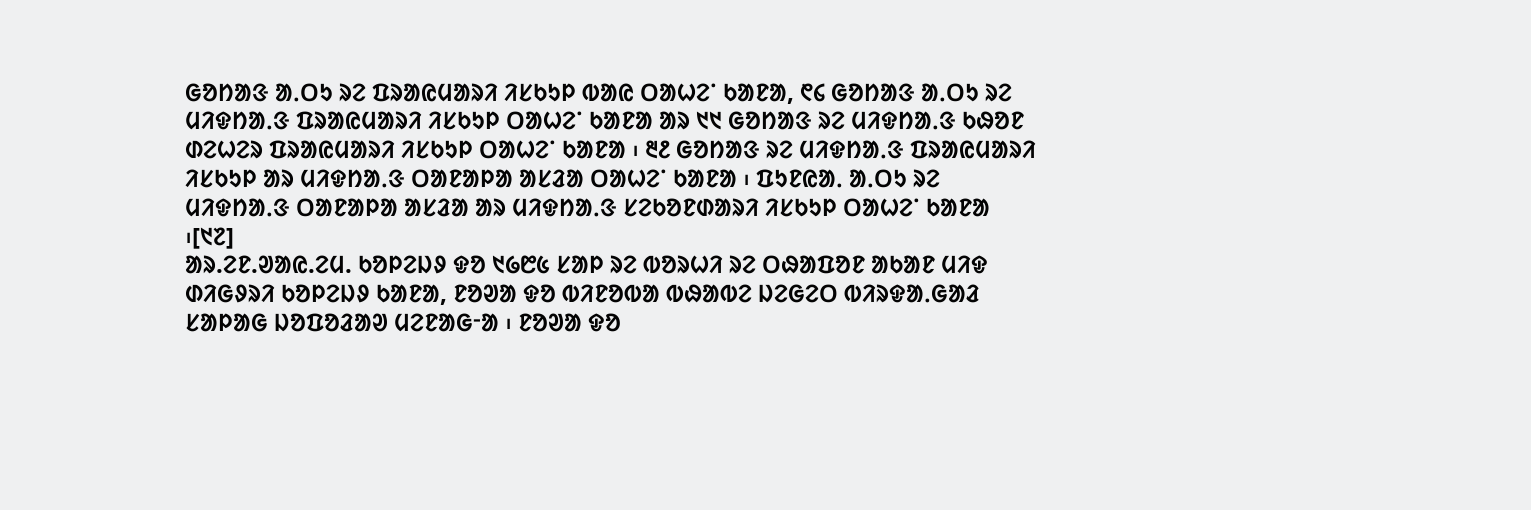ᱜᱚᱴᱟᱝ ᱟᱹᱛᱩ ᱨᱮ ᱯᱨᱟᱭᱢᱟᱨᱤ ᱤᱥᱠᱩᱞ ᱵᱟᱭ ᱛᱟᱦᱮᱸ ᱠᱟᱱᱟ, ᱖᱔ ᱜᱚᱴᱟᱝ ᱟᱹᱛᱩ ᱨᱮ ᱢᱤᱫᱴᱟᱹᱝ ᱯᱨᱟᱭᱢᱟᱨᱤ ᱤᱥᱠᱩᱞ ᱛᱟᱦᱮᱸ ᱠᱟᱱᱟ ᱟᱨ ᱑᱑ ᱜᱚᱴᱟᱝ ᱨᱮ ᱢᱤᱫᱴᱟᱹᱝ ᱠᱷᱚᱱ ᱰᱮᱦᱮᱨ ᱯᱨᱟᱭᱢᱟᱨᱤ ᱤᱥᱠᱩᱞ ᱛᱟᱦᱮᱸ ᱠᱟᱱᱟ ᱾ ᱓᱒ ᱜᱚᱴᱟᱝ ᱨᱮ ᱢᱤᱫᱴᱟᱹᱝ ᱯᱨᱟᱭᱢᱟᱨᱤ ᱤᱥᱠᱩᱞ ᱟᱨ ᱢᱤᱫᱴᱟᱹᱝ ᱛᱟᱱᱟᱞᱟ ᱟᱥᱲᱟ ᱛᱟᱦᱮᱸ ᱠᱟᱱᱟ ᱾ ᱯᱩᱱᱭᱟᱹ ᱟᱹᱛᱩ ᱨᱮ ᱢᱤᱫᱴᱟᱹᱝ ᱛᱟᱱᱟᱞᱟ ᱟᱥᱲᱟ ᱟᱨ ᱢᱤᱫᱴᱟᱹᱝ ᱥᱮᱠᱚᱱᱰᱟᱨᱤ ᱤᱥᱠᱩᱞ ᱛᱟᱦᱮᱸ ᱠᱟᱱᱟ ᱾[᱑᱗]
ᱟᱨ.ᱮᱱ.ᱣᱟᱭ.ᱮᱢ. ᱠᱚᱞᱮᱡᱽ ᱫᱚ ᱑᱙᱘᱕ ᱥᱟᱞ ᱨᱮ ᱵᱚᱨᱦᱤ ᱨᱮ ᱛᱷᱟᱯᱚᱱ ᱟᱠᱟᱱ ᱢᱤᱫ ᱰᱤᱜᱽᱨᱤ ᱠᱚᱞᱮᱡᱽ ᱠᱟᱱᱟ, ᱱᱚᱣᱟ ᱫᱚ ᱵᱤᱱᱚᱵᱟ ᱵᱷᱟᱵᱮ ᱡᱮᱜᱮᱛ ᱵᱤᱨᱫᱟᱹᱜᱟᱲ ᱥᱟᱞᱟᱜ ᱡᱚᱯᱚᱲᱟᱣ ᱢᱮᱱᱟᱜᱼᱟ ᱾ ᱱᱚᱣᱟ ᱫᱚ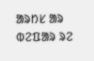ᱟᱨᱴᱥ ᱟᱨ ᱵᱮᱯᱟᱨ ᱨᱮ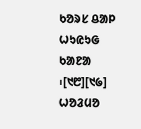ᱠᱚᱨᱥ ᱪᱟᱞ ᱦᱩᱭᱩᱜ ᱠᱟᱱᱟ ᱾[᱑᱘][᱑᱙]
ᱦᱚᱲᱢᱚ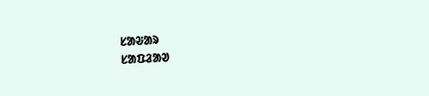ᱥᱟᱶᱟᱨ
ᱥᱟᱯᱲᱟᱣ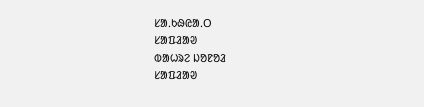ᱥᱟᱹᱠᱷᱭᱟᱹᱛ
ᱥᱟᱯᱲᱟᱣ
ᱵᱟᱦᱨᱮ ᱡᱚᱱᱚᱲ
ᱥᱟᱯᱲᱟᱣ